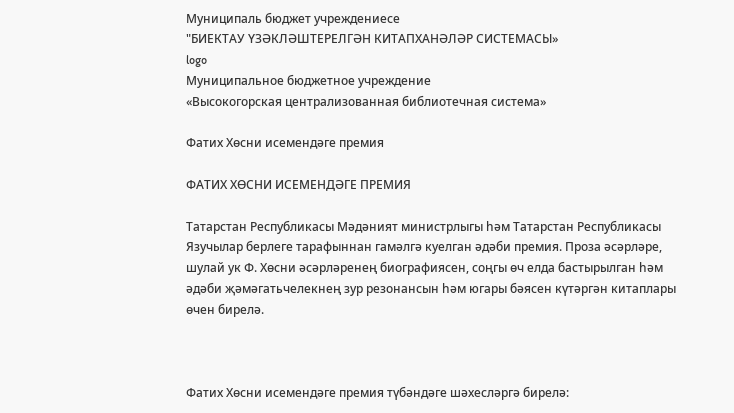Муниципаль бюджет учреждениесе
"БИЕКТАУ ҮЗӘКЛӘШТЕРЕЛГӘН КИТАПХАНӘЛӘР СИСТЕМАСЫ»
logo
Муниципальное бюджетное учреждение
«Высокогорская централизованная библиотечная система»

Фатих Хөсни исемендәге премия

ФАТИХ ХӨСНИ ИСЕМЕНДӘГЕ ПРЕМИЯ

Татарстан Республикасы Мәдәният министрлыгы һәм Татарстан Республикасы Язучылар берлеге тарафыннан гамәлгә куелган әдәби премия. Проза әсәрләре, шулай ук Ф. Хөсни әсәрләренең биографиясен, соңгы өч елда бастырылган һәм әдәби җәмәгатьчелекнең зур резонансын һәм югары бәясен күтәргән китаплары өчен бирелә.



Фатих Хөсни исемендәге премия түбәндәге шәхесләргә бирелә: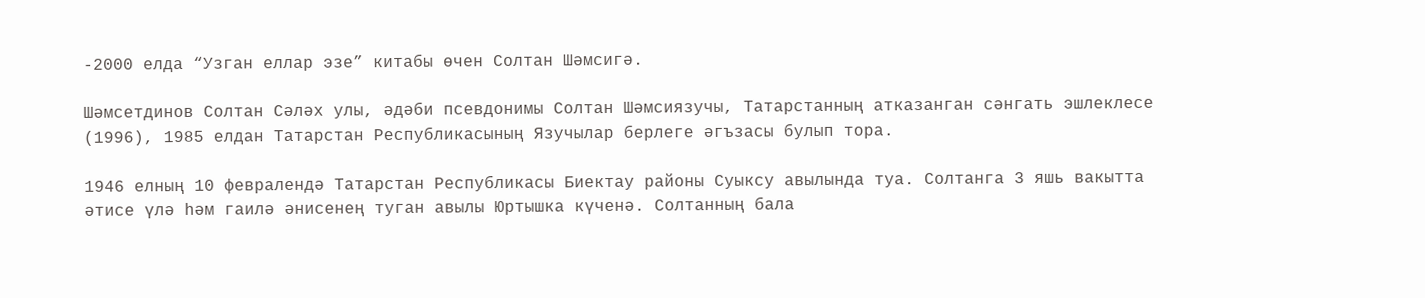-2000 елда “Узган еллар эзе” китабы өчен Солтан Шәмсигә.

Шәмсетдинов Солтан Сәләх улы, әдәби псевдонимы Солтан Шәмсиязучы, Татарстанның атказанган сәнгать эшлеклесе (1996), 1985 елдан Татарстан Республикасының Язучылар берлеге әгъзасы булып тора.

1946 елның 10 февралендә Татарстан Республикасы Биектау районы Суыксу авылында туа. Солтанга 3 яшь вакытта әтисе үлә һәм гаилә әнисенең туган авылы Юртышка күченә. Солтанның бала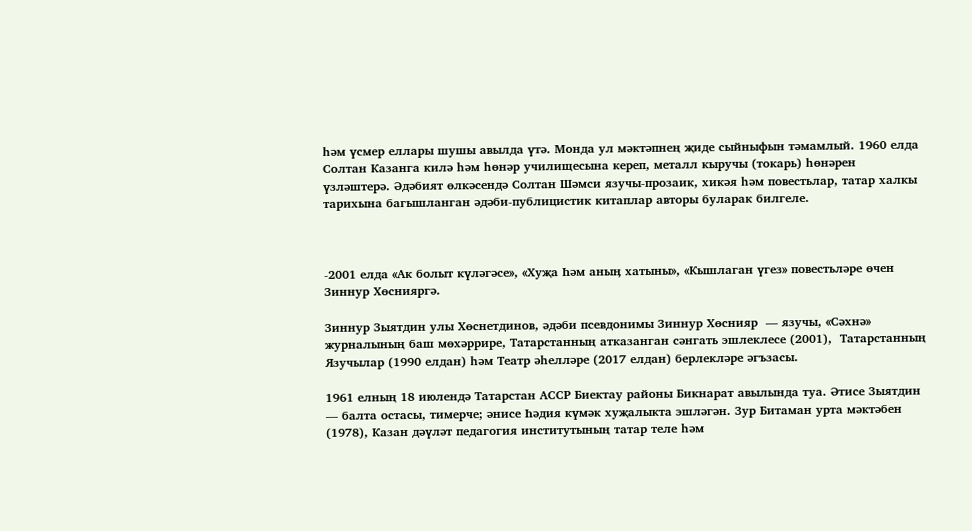һәм үсмер еллары шушы авылда үтә. Монда ул мәктәпнең җиде сыйныфын тәмамлый. 1960 елда Солтан Казанга килә һәм һөнәр училищесына кереп, металл кыручы (токарь) һөнәрен үзләштерә. Әдәбият өлкәсендә Солтан Шәмси язучы-прозаик, хикәя һәм повестьлар, татар халкы тарихына багышланган әдәби-публицистик китаплар авторы буларак билгеле.



-2001 елда «Ак болыт күләгәсе», «Хуҗа Һәм аныӊ хатыны», «Кышлаган үгез» повестьләре өчен Зиннур Хөснияргә.

Зиннур Зыятдин улы Хөснетдинов, әдәби псевдонимы Зиннур Хөснияр  — язучы, «Сәхнә» журналының баш мөхәррире, Татарстанның атказанган сәнгать эшлеклесе (2001),  Татарстанның Язучылар (1990 елдан) һәм Театр әһелләре (2017 елдан) берлекләре әгъзасы.

1961 елның 18 июлендә Татарстан АССР Биектау районы Бикнарат авылында туа. Әтисе Зыятдин — балта остасы, тимерче; әнисе Һәдия күмәк хуҗалыкта эшләгән. Зур Битаман урта мәктәбен (1978), Казан дәүләт педагогия институтының татар теле һәм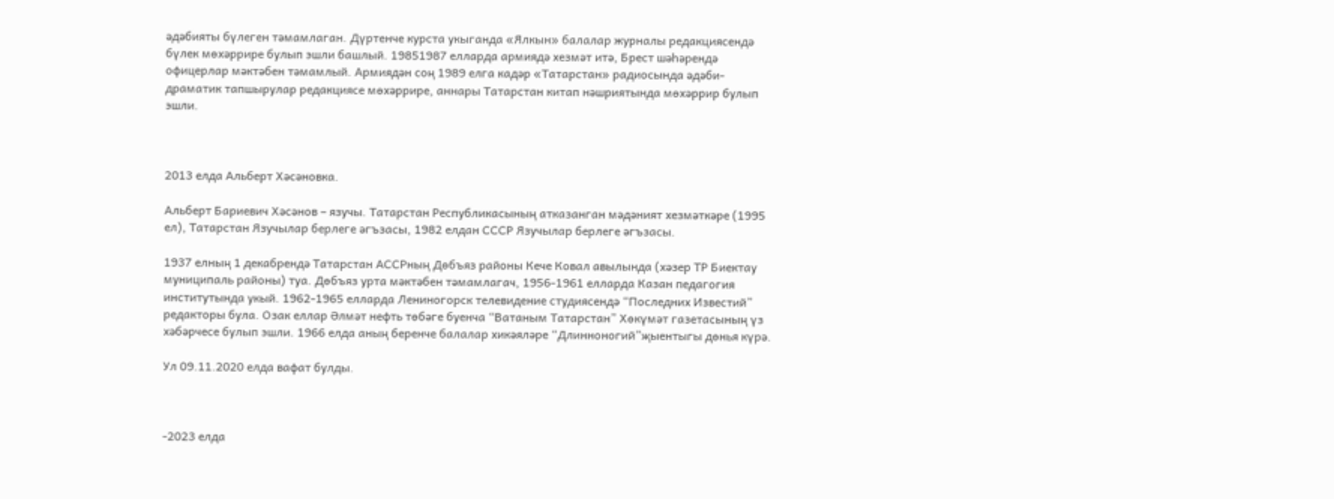әдәбияты бүлеген тәмамлаган. Дүртенче курста укыганда «Ялкын» балалар журналы редакциясендә бүлек мөхәррире булып эшли башлый. 19851987 елларда армиядә хезмәт итә, Брест шәһәрендә офицерлар мәктәбен тәмамлый. Армиядән соң 1989 елга кадәр «Татарстан» радиосында әдәби-драматик тапшырулар редакциясе мөхәррире, аннары Татарстан китап нәшриятында мөхәррир булып эшли.



2013 елда Альберт Хәсәновка.

Альберт Бариевич Хәсәнов – язучы. Татарстан Республикасының атказанган мәдәният хезмәткәре (1995 ел), Татарстан Язучылар берлеге әгъзасы, 1982 елдан СССР Язучылар берлеге әгъзасы.

1937 елның 1 декабрендә Татарстан АССРның Дөбъяз районы Кече Ковал авылында (хәзер ТР Биектау муниципаль районы) туа. Дөбъяз урта мәктәбен тәмамлагач, 1956-1961 елларда Казан педагогия институтында укый. 1962-1965 елларда Лениногорск телевидение студиясендә “Последних Известий” редакторы була. Озак еллар Әлмәт нефть төбәге буенча “Ватаным Татарстан” Хөкүмәт газетасының үз хәбәрчесе булып эшли. 1966 елда аның беренче балалар хикәяләре “Длинноногий”җыентыгы дөнья күрә.

Ул 09.11.2020 елда вафат булды.



-2023 елда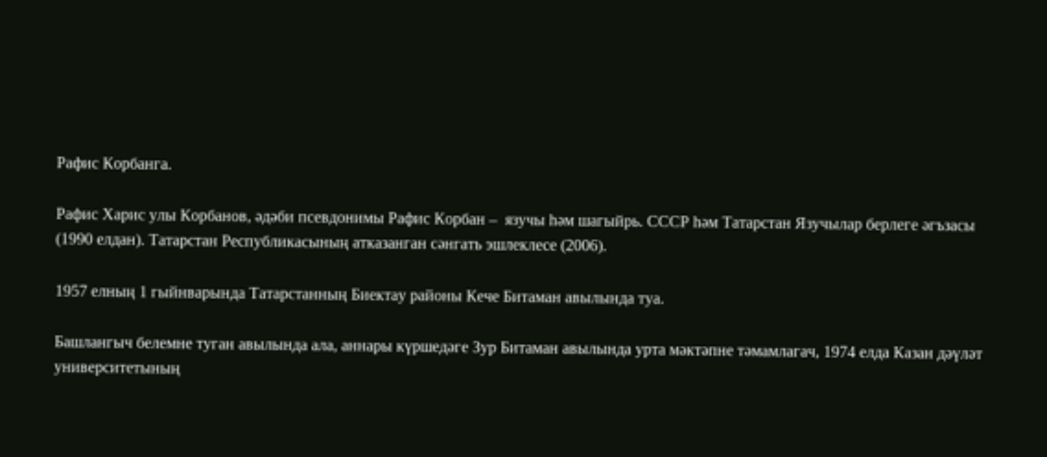Рафис Корбанга.

Рафис Харис улы Корбанов, әдәби псевдонимы Рафис Корбан –  язучы һәм шагыйрь. СССР һәм Татарстан Язучылар берлеге әгъзасы (1990 елдан). Татарстан Республикасының атказанган сәнгать эшлеклесе (2006).

1957 елның 1 гыйнварында Татарстанның Биектау районы Кече Битаман авылында туа.

Башлангыч белемне туган авылында ала, аннары күршедәге Зур Битаман авылында урта мәктәпне тәмамлагач, 1974 елда Казан дәүләт университетының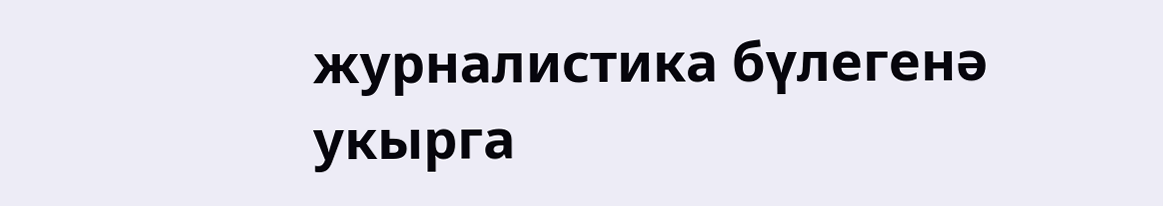журналистика бүлегенә укырга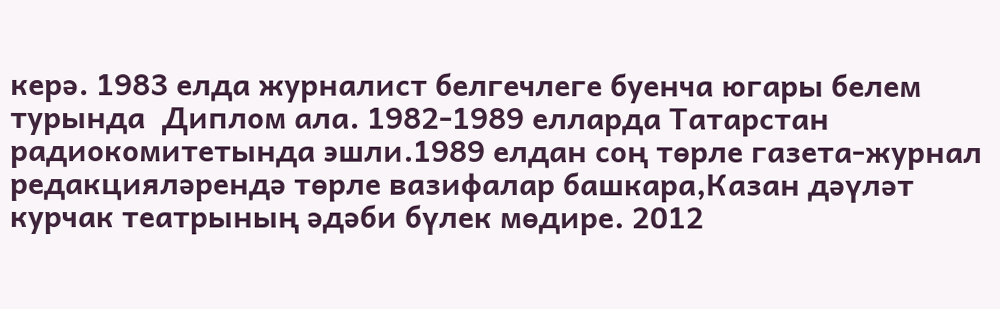керә. 1983 елда журналист белгечлеге буенча югары белем турында  Диплом ала. 1982-1989 елларда Татарстан радиокомитетында эшли.1989 елдан соң төрле газета-журнал редакцияләрендә төрле вазифалар башкара,Казан дәүләт курчак театрының әдәби бүлек мөдире. 2012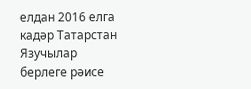елдан 2016 елга кадәр Татарстан Язучылар берлеге рәисе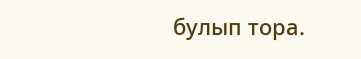булып тора.